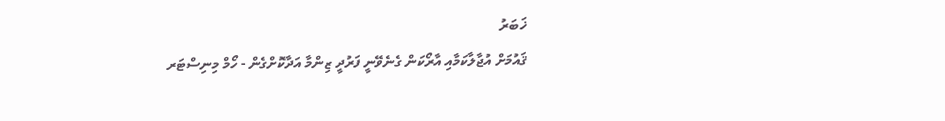ޚަބަރު
ޤައުމަށް އުޖާލާކަމާއި އާރޯކަން ގެނެވޭނީ ފަރުދީ ޒިންމާ އަދާކޮށްގެން - ހޯމް މިނިސްޓަރ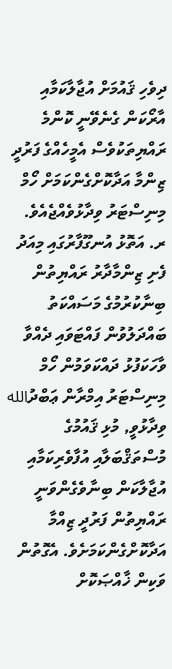ދިވެހި ޤައުމަށް އުޖާލާކަމާއި އާރޯކަން ގެނެވޭނީ ކޮންމެ ރައްޔިތަކުވެސް އެމީހެއްގެ ފަރުދީ ޒިންމާ އަދާކޮށްގެންކަމަށް ހޯމް މިނިސްޓަރު ވިދާޅުވެއްޖެއެވެ.
ރ. އަތޮޅު އުނގޫފާރުގައި މިއަދު ފެށި ޒިންމާދާރު ރައްޔިތުން ބިނާކުރުމުގެ މަސައްކަތު ބައްދަލުވުން ފައްޓަވައި ދެއްވާ ވާހަކަފުޅު ދައްކަވަމުން ހޯމް މިނިސްޓަރު އިމްރާން ޢަބްދުالله ވިދާޅުވީ, މުޅި ޤައުމުގެ މުސްތަޤްބަލާއި އުފާވެރިކަމާއި އުޖާލާކަން ބިނާވެގެންވަނީ ރައްޔިތުން ފަރުދީ ޒިއްމާ އަދާކޮށްގެންކަމަށެވެ. އެގޮތުން ވަކިން ޚާއްޞަކޮށް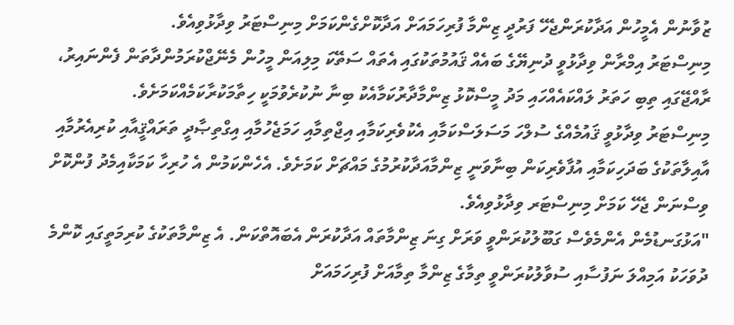ޒުވާނުން އެމީހުން އަދާކުރަންޖެހޭ ފަރުދީ ޒިންމާ ފުރިހަމައަށް އަދާކޮށްގެންކަމަށް މިނިސްޓަރު ވިދާޅުވިއެވެ.
މިނިސްޓަރު އިމްރާން ވިދާޅުވީ ދުނިޔޭގެ ބައެއް ޤައުމުތަކުގައި އެތައް ސަތޭކަ މިލިއަން މީހުން މެނޭޖްކުރަމުންދާތަން ފެންނައިރު، ރާއްޖޭގައި ތިބި ހަތަރު ލައްކައެއްހައި މަދު މީސްކޮޅު ޒިންމާދާރުކަމާއެކު ބިނާ ނުކުރެވުމަކީ ހިތާމަކުރާކަމެއްކަމަށެވެ.
މިނިސްޓަރު ވިދާޅުވީ ޤައުމެއްގެ ސުލްހަ މަސަލަސްކަމާއި އެކުވެރިކަމާއި އިޖްތިމާއި ހަމަޖެހުމާއި އިގްތިޞާދީ ތަރައްޤީއާއި ކުރިއެރުމާއި އާއިލާތަކުގެ ބަދަހިކަމާއި އުފާވެރިކަން ބިނާވަނީ ޒިންމާއަދާކުރުމުގެ މައްޗަށް ކަމަށެވެ. އެހެންކަމުން އެ ހުރިހާ ކަމަކާއިމެދު ފުންކޮށް ވިސްނަން ޖެހޭ ކަމަށް މިނިސްޓަރ ވިދާޅުވިއެވެ.
"އަޅުގަނޑުމެން އެންމެވެސް ގަބޫލުކުރަންވީ ވަރަށް ގިނަ ޒިންމާތައް އަދާކުރަން އެބައޮތްކަން. އެ ޒިންމާތަކުގެ ކުރިމަތީގައި ކޮންމެ ދުވަހަކު އަމިއްލަ ނަފުސާއި ސުވާލުކުރަންވީ ތިމާގެ ޒިންމާ ތިމާއަށް ފުރިހަމައަށް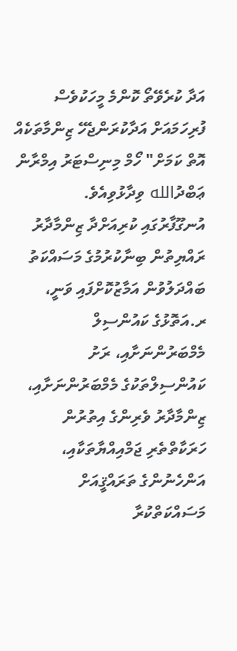އަދާ ކުރެވޭތޯ ކޮންމެ މީހަކުވެސް ފުރިހަމައަށް އަދާކުރަންޖެހޭ ޒިންމާތަކެއް އޮތް ކަމަށް" ހޯމް މިނިސްޓަރު އިމްރާން ޢަބްދުالله ވިދާޅުވިއެވެ.
އުނގޫފާރުގައި ކުރިއަށްދާ ޒިންމާދާރު ރައްޔިތުން ބިނާކުރުމުގެ މަސައްކަތު ބައްދަލުވުން އަމާޒުކޮށްފައި ވަނީ، ރ.އަތޮޅުގެ ކައުންސިލް މެމްބަރުންނަށާއި، ރަށު ކައުންސިލްތަކުގެ މެމްބަރުންނަށާއި، ޒިންމާދާރު ވެރިންގެ އިތުރުން ހަރަކާތްތެރި ޖަމްއިއްޔާތަކާއި، އަންހެނުންގެ ތަރައްޤީއަށް މަސައްކަތްކުރާ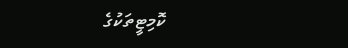ކޮމިޓީތަކުގެ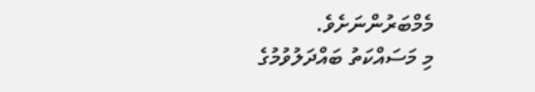މެމްބަރުންނަށެވެ.
މި މަސައްކަތު ބައްދަލުވުމުގެ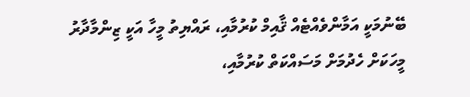ބޭނުމަކީ އަމާންވެއްޓެއް ޤާއިމް ކުރުމާއި، ރައްޔިތު މީހާ އަކީ ޒިންމާދާރު މީހަކަށް ހެދުމަށް މަސައްކަތް ކުރުމާއި،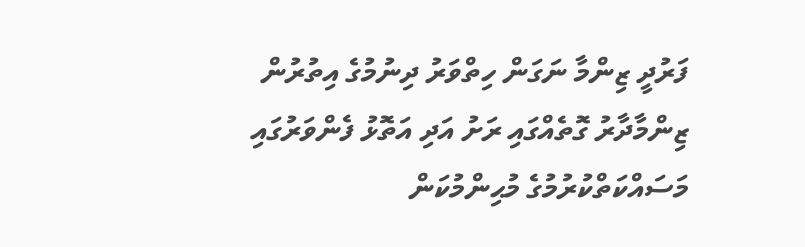ފަރުދީ ޒިންމާ ނަގަން ހިތްވަރު ދިނުމުގެ އިތުރުން ޒިންމާދާރު ގޮތެއްގައި ރަށު އަދި އަތޮޅު ފެންވަރުގައި މަސައްކަތްކުރުމުގެ މުޙިންމުކަން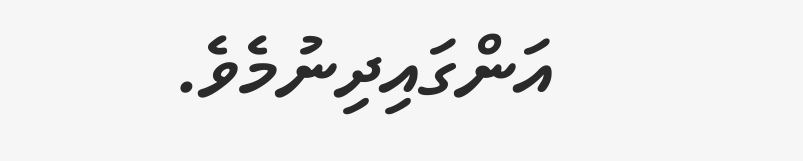އަންގައިދިނުމެވެ.